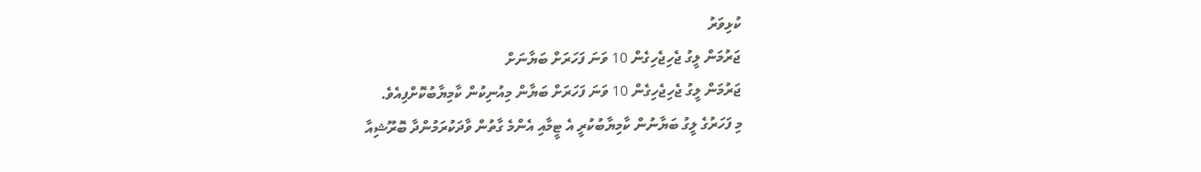ކުޅިވަރު
ޖަރުމަން ލީގު ޖެހިޖެހިގެން 10 ވަނަ ފަހަރަށް ބަޔާނަށް
ޖަރުމަން ލީގު ޖެހިޖެހިގެން 10 ވަނަ ފަހަރަށް ބަޔާން މިއުނިކުން ކާމިޔާބުކޮށްފިއެވެ.
މި ފަހަރުގެ ލީގު ބަޔާނުން ކާމިޔާބުކުރީ އެ ޓީމާއި އެންމެ ގާތުން ވާދަކުރަމުންދާ ބޮރޫޝިއާ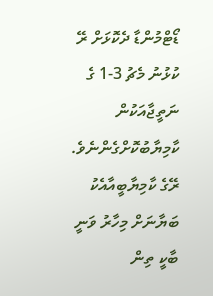ޑޯޓްމުންޑާ ދެކޮޅަށް ރޭ ކުޅުނު މެޗު 3-1 ގެ ނަތީޖާއަކުން ކާމިޔާބުކޮށްގެންނެވެ.
ރޭގެ ކާމިޔާބީއާއެކު ބަޔާނަށް މިހާރު ވަނީ ބާކީ ތިން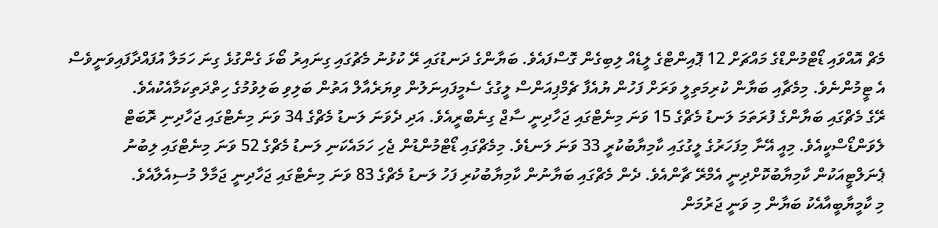މެޗް އޮއްވައި ޑޯޓްމުންޑްގެ މައްޗަށް 12 ޕޮއިންޓްގެ ލީޑެއް ލިބިގެން ގޮސްފައެވެ. ބަޔާންގެ ދަނޑުގައި ރޭ ކުޅުނު މެޗުގައި ގިނައިރު ބޯޅަ ގެންގުޅެ ގިނަ ހަމަލާ އުފައްދާފައިވަނީވެސް އެ ޓީމުންނެވެ. މިމެޗާއި ބަޔާން ކުރިމަތިލީ ވަރަށް ފަހުން ޔުއެފާ ޗެމްޕިއަންސް ލީގުގެ ސެމީފައިނަލުން ވިޔަރެއާލް އަތުން ބަލިވި ބަލިވުމުގެ ހިތްދަތިކަމާއެކުއެވެ.
ރޭގެ މެޗްގައި ބަޔާންގެ ފުރަތަމަ ލަނޑު މެޗްގެ 15 ވަނަ މިނެޓްގައި ޖަހާދިނީ ސާޖް ގިނެބްރީއެވެ. އަދި ދެވަނަ ލަނޑު މެޗްގެ 34 ވަނަ މިނެޓްގައި ޖަހާދިނި ރޮބަޓް ލެވަންޑޯސްކީއެވެ. މިއީ އޭނާ މިފަހަރުގެ ލީގުގައި ކާމިޔާބުކުރީ 33 ވަނަ ލަނޑެވެ. މިމެޗްގައި ޑޯޓްމުންޑުން ޖެހި ހަމައެކަނި ލަނޑު މެޗްގެ 52 ވަނަ މިނެޓްގައި ލިބުނު ޕެނަލްޓީއަކުން ކާމިޔާބުކޮށްދިނީ އެމްރޭ ޗާންއެވެ. ދެން މެޗްގައި ބަޔާނުން ކާމިޔާބުކުރި ފަހު ލަނޑު މެޗްގެ 83 ވަނަ މިނެޓްގައި ޖަހާދިނީ ޖަމާލް މުސިއެލާއެވެ.
މި ކާމީޔާބީއާއެކު ބަޔާން މި ވަނީ ޖަރުމަން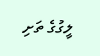ލީގުގެ ތަށި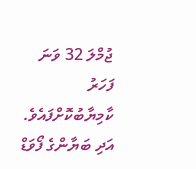ޖުމްލަ 32 ވަނަ ފަހަރު ކާމިޔާބުކޮށްފައެވެ. އަދި ބަޔާންގެ ފޯވަޑް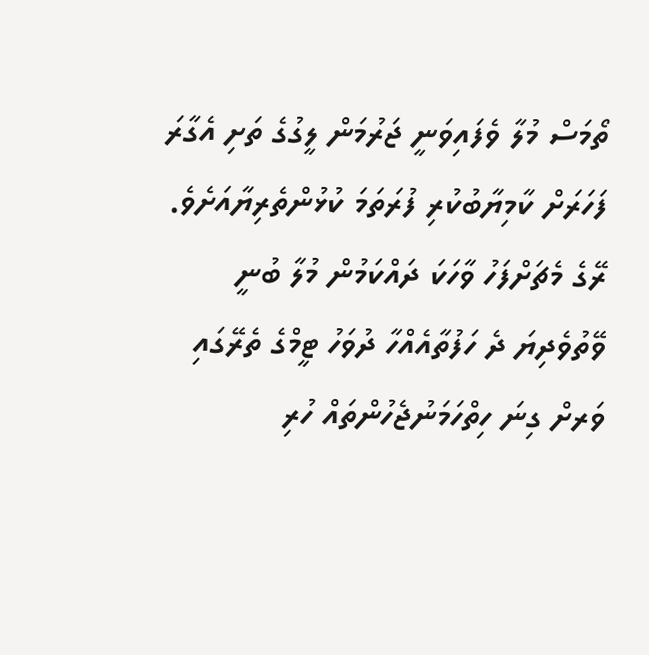ތޯމަސް މުލާ ވެފައިވަނީ ޖަރުމަން ލީގުގެ ތަށި އެގާރަ ފަހަރަށް ކާމިޔާބުކުރި ފުރަތަމަ ކުޅުންތެރިޔާއަށެވެ.
ރޭގެ މެޗަށްފަހު ވާހަކަ ދައްކަމުން މުލާ ބުނީ ވޭތުވެދިޔަ ދެ ހަފުތާއެއްހާ ދުވަހު ޓީމްގެ ތެރޭގައި ވަރށް ގިނަ ހިތްހަމަނުޖެހުންތައް ހުރި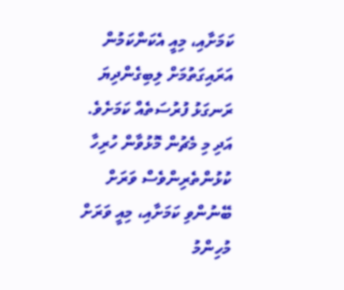ކަމަށާއި، މިއީ އެކަންކަމުން އަރައިގަތުމަށް ލިބިގެންދިޔަ ރަނގަޅު ފުރުސަތެއް ކަމަށެވެ. އަދި މި މެޗުން މޮޅުވާން ހުރިހާ ކުޅުންތެރިންވެސް ވަރަށް ބޭނުންވި ކަމަށާއި، މިއީ ވަރަށް މުހިންމު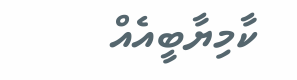ކާމިޔާބީއެއް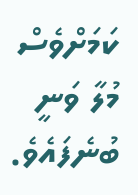ކަމަށްވެސް މުލާ ވަނީ ބުނެފައެވެ.